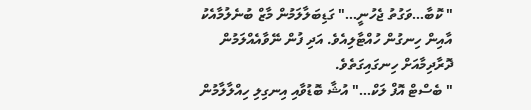" ކޮބާ…ވަގުތު ޖެހުނީ…" ގަޑިބަލާލަމުން މާޒް ބުނެލުމާއެކު އާއިން ހިނގުން ހުއްޓާލިއެވެ. އަދި ފުން ނޭވާއެއްލަމުން ދޮރާދިމާއަށް ހިނގައިގަތެވެ.
" ބެސްޓް އޮފް ލަކް…" އުޝާ ބޮޑުވާއި އިނގިލި ހިއްލާލާމުން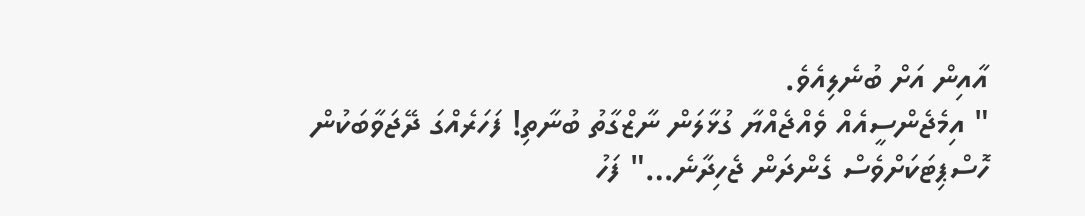އާއިން އަށް ބުނެލިއެވެ.
" އިމެޖެންސީއެއް ވެއްޖެއްޔާ ގުޅާލަން ނާޒްގާތު ބުނާތި! ފަހަރެއްގަ ދޭޖަވާބަކުން ހޮސްޕިޓަކަށްވެސް ގެންދަން ޖެހިދާނެ…" ފަހު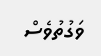ވަގުތުވެސް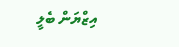އިޒްޔަން ބެލީ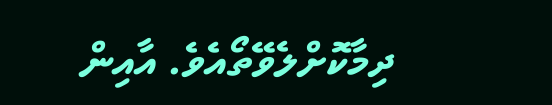ދިމާކޮށްލެވޭތޯއެވެ. އާއިން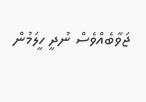ޖަވާބެއްވެސް ނުދީ ހީލަމުން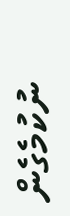ނުކުމެގެން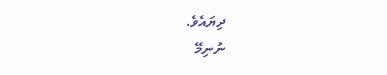ދިޔައެވެ.
ނުނިމޭ